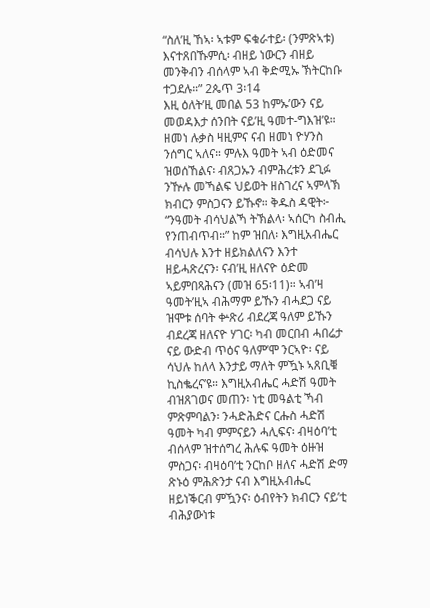“ስለ’ዚ ኸኣ፡ ኣቱም ፍቁራተይ፡ (ንምጽኣቱ) እናተጸበኹምሲ፡ ብዘይ ነውርን ብዘይ መንቅብን ብሰላም ኣብ ቅድሚኡ ኽትርከቡ ተጋደሉ።” 2ጴጥ 3፡14
እዚ ዕለት’ዚ መበል 53 ከምኡ’ውን ናይ መወዳእታ ሰንበት ናይ’ዚ ዓመተ-ግእዝ’ዩ። ዘመነ ሉቃስ ዛዚምና ናብ ዘመነ ዮሃንስ ንሰግር ኣለና። ምሉእ ዓመት ኣብ ዕድመና ዝወሰኸልና፡ ብጸጋኡን ብምሕረቱን ደጊፉ ንዅሉ መኻልፍ ህይወት ዘስገረና ኣምላኽ ክብርን ምስጋናን ይኹኖ። ቅዱስ ዳዊት፦ “ንዓመት ብሳህልኻ ትኽልላ፡ ኣሰርካ ስብሒ የንጠብጥብ።” ከም ዝበለ፡ እግዚአብሔር ብሳህሉ እንተ ዘይክልለናን እንተ ዘይሓጽረናን፡ ናብ’ዚ ዘለናዮ ዕድመ ኣይምበጻሕናን (መዝ 65፡11)። ኣብ’ዛ ዓመት’ዚኣ ብሕማም ይኹን ብሓደጋ ናይ ዝሞቱ ሰባት ቍጽሪ ብደረጃ ዓለም ይኹን ብደረጃ ዘለናዮ ሃገር፡ ካብ መርበብ ሓበሬታ ናይ ውድብ ጥዕና ዓለም’ሞ ንርኣዮ፡ ናይ ሳህሉ ከለላ እንታይ ማለት ምዃኑ ኣጸቢቑ ኪስቈረና’ዩ። እግዚአብሔር ሓድሽ ዓመት ብዝጸገወና መጠን፡ ነቲ መዓልቲ ኻብ ምጽምባልን፡ ንሓድሕድና ርሑስ ሓድሽ ዓመት ካብ ምምናይን ሓሊፍና፡ ብዛዕባ’ቲ ብሰላም ዝተሰግረ ሕሉፍ ዓመት ዕዙዝ ምስጋና፡ ብዛዕባ’ቲ ንርከቦ ዘለና ሓድሽ ድማ ጽኑዕ ምሕጽንታ ናብ እግዚአብሔር ዘይነቕርብ ምዃንና፡ ዕብየትን ክብርን ናይ’ቲ ብሕያውነቱ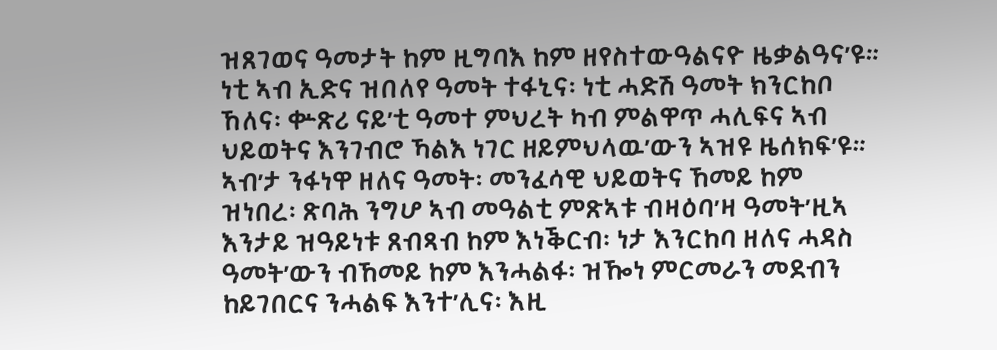ዝጸገወና ዓመታት ከም ዚግባእ ከም ዘየስተውዓልናዮ ዜቃልዓና’ዩ። ነቲ ኣብ ኢድና ዝበለየ ዓመት ተፋኒና፡ ነቲ ሓድሽ ዓመት ክንርከቦ ኸለና፡ ቍጽሪ ናይ’ቲ ዓመተ ምህረት ካብ ምልዋጥ ሓሊፍና ኣብ ህይወትና እንገብሮ ኻልእ ነገር ዘይምህላዉ’ውን ኣዝዩ ዜሰክፍ’ዩ። ኣብ’ታ ንፋነዋ ዘለና ዓመት፡ መንፈሳዊ ህይወትና ኸመይ ከም ዝነበረ፡ ጽባሕ ንግሆ ኣብ መዓልቲ ምጽኣቱ ብዛዕባ’ዛ ዓመት’ዚኣ እንታይ ዝዓይነቱ ጸብጻብ ከም እነቕርብ፡ ነታ እንርከባ ዘለና ሓዳስ ዓመት’ውን ብኸመይ ከም እንሓልፋ፡ ዝዀነ ምርመራን መደብን ከይገበርና ንሓልፍ እንተ’ሊና፡ እዚ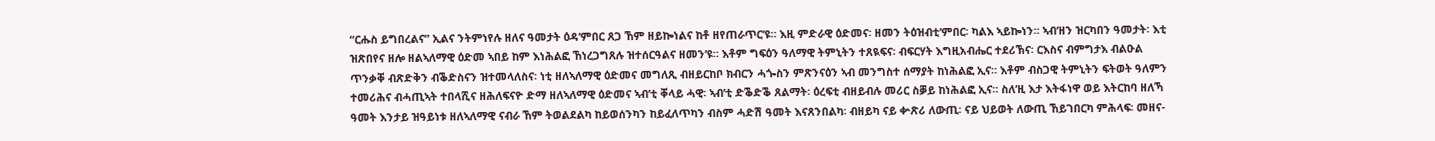“ርሑስ ይግበረልና” ኢልና ንትምነየሉ ዘለና ዓመታት ዕዳ’ምበር ጸጋ ኸም ዘይኰነልና ከቶ ዘየጠራጥር’ዩ። እዚ ምድራዊ ዕድመና፡ ዘመን ትዕዝብቲ’ምበር፡ ካልእ ኣይኰነን። ኣብ’ዘን ዝርካበን ዓመታት፡ እቲ ዝጽበየና ዘሎ ዘልኣለማዊ ዕድመ ኣበይ ከም እነሕልፎ ኸነረጋግጸሉ ዝተሰርዓልና ዘመን’ዩ። እቶም ግፍዕን ዓለማዊ ትምኒትን ተጸዪፍና፡ ብፍርሃት እግዚአብሔር ተደሪኽና፡ ርእስና ብምግታእ ብልዑል ጥንቃቐ ብጽድቅን ብቕድስናን ዝተመላለስና፡ ነቲ ዘለኣለማዊ ዕድመና መግለጺ ብዘይርከቦ ክብርን ሓጐስን ምጽንናዕን ኣብ መንግስተ ሰማያት ከነሕልፎ ኢና። እቶም ብስጋዊ ትምኒትን ፍትወት ዓለምን ተመሪሕና ብሓጢኣት ተበላሺና ዘሕለፍናዮ ድማ ዘለኣለማዊ ዕድመና ኣብ’ቲ ቐላይ ሓዊ፡ ኣብ’ቲ ድቕድቕ ጸልማት፡ ዕረፍቲ ብዘይብሉ መሪር ስቓይ ከነሕልፎ ኢና። ስለ’ዚ እታ እትፋነዋ ወይ እትርከባ ዘለኻ ዓመት እንታይ ዝዓይነቱ ዘለኣለማዊ ናብራ ኸም ትወልደልካ ከይወሰንካን ከይፈለጥካን ብስም ሓድሽ ዓመት እናጸንበልካ፡ ብዘይካ ናይ ቍጽሪ ለውጢ፡ ናይ ህይወት ለውጢ ኸይገበርካ ምሕላፍ፡ መዘና-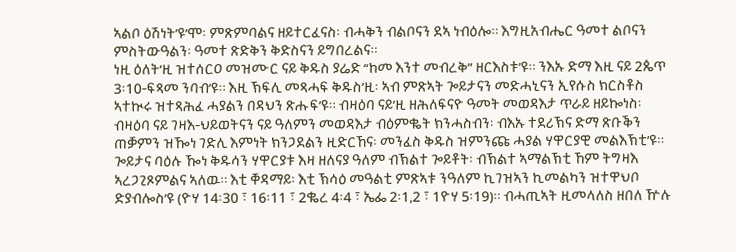ኣልቦ ዕሽነት’ዩ’ሞ፡ ምጽምባልና ዘይተርፈናስ፡ ብሓቅን ብልቦናን ደኣ ነብዕሎ። እግዚአብሔር ዓመተ ልቦናን ምስትውዓልን፡ ዓመተ ጽድቅን ቅድስናን ይግበረልና።
ነዚ ዕለት’ዚ ዝተሰርዐ መዝሙር ናይ ቅዱስ ያሬድ “ከመ እንተ መብረቅ” ዘርእስቱ’ዩ። ንእኡ ድማ እዚ ናይ 2ጴጥ 3፡10-ፍጻመ ንባብ’ዩ። እዚ ኽፍሊ መጻሓፍ ቅዱስ’ዚ፡ ኣብ ምጽኣት ጐይታናን መድሓኒናን ኢየሱስ ክርስቶስ ኣተኲሩ ዝተጻሕፈ ሓያልን በዳህን ጽሑፍ’ዩ። ብዛዕባ ናይ’ዚ ዘሕለፍናዮ ዓመት መወዳእታ ጥራይ ዘይኰነስ፡ ብዛዕባ ናይ ገዛእ-ህይወትናን ናይ ዓለምን መወዳእታ ብዕምቈት ክንሓስብን፡ ብእኡ ተደሪኽና ድማ ጽቡቕን ጠቓምን ዝዀነ ገድሊ እምነት ክንጋደልን ዚድርኸና፡ መንፈስ ቅዱስ ዝምንጩ ሓያል ሃዋርያዊ መልእኽቲ’ዩ። ጐይታና ባዕሉ ዀነ ቅዱሳን ሃዋርያቱ እዛ ዘለናያ ዓለም ብኽልተ ጐይቶት፡ ብኽልተ ኣማልኽቲ ኸም ትግዛእ ኣረጋጊጾምልና ኣለዉ። እቲ ቐዳማይ፡ እቲ ኽሳዕ መዓልቲ ምጽኣቱ ንዓለም ኪገዝኣን ኪመልካን ዝተዋህቦ ድያብሎስ’ዩ (ዮሃ 14፡30 ፣ 16፡11 ፣ 2ቈረ 4፡4 ፣ ኤፌ 2፡1,2 ፣ 1ዮሃ 5፡19)። ብሓጢኣት ዚመላለስ ዘበለ ዅሉ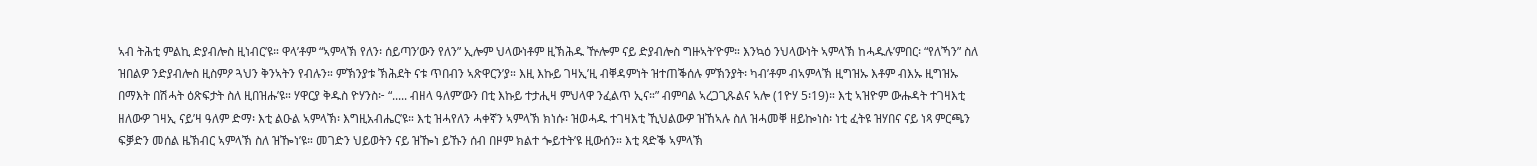ኣብ ትሕቲ ምልኪ ድያብሎስ ዚነብር’ዩ። ዋላ’ቶም “ኣምላኽ የለን፡ ሰይጣን’ውን የለን” ኢሎም ህላውነቶም ዚኽሕዱ ዅሎም ናይ ድያብሎስ ግዙኣት’ዮም። እንኳዕ ንህላውነት ኣምላኽ ከሓዱሉ’ምበር፡ “የለኻን” ስለ ዝበልዎ ንድያብሎስ ዚስምዖ ጓህን ቅንኣትን የብሉን። ምኽንያቱ ኽሕደት ናቱ ጥበብን ኣጽዋርን’ያ። እዚ እኩይ ገዛኢ’ዚ ብቐዳምነት ዝተጠቕሰሉ ምኽንያት፡ ካብ’ቶም ብኣምላኽ ዚግዝኡ እቶም ብእኡ ዚግዝኡ በማእት በሽሓት ዕጽፍታት ስለ ዚበዝሑ’ዩ። ሃዋርያ ቅዱስ ዮሃንስ፦ “..... ብዘላ ዓለም’ውን በቲ እኩይ ተታሒዛ ምህላዋ ንፈልጥ ኢና።” ብምባል ኣረጋጊጹልና ኣሎ (1ዮሃ 5፡19)። እቲ ኣዝዮም ውሑዳት ተገዛእቲ ዘለውዎ ገዛኢ ናይ’ዛ ዓለም ድማ፡ እቲ ልዑል ኣምላኽ፡ እግዚአብሔር’ዩ። እቲ ዝሓየለን ሓቀኛን ኣምላኽ ክነሱ፡ ዝወሓዱ ተገዛእቲ ኺህልውዎ ዝኸኣሉ ስለ ዝሓመቐ ዘይኰነስ፡ ነቲ ፈትዩ ዝሃበና ናይ ነጻ ምርጫን ፍቓድን መሰል ዜኽብር ኣምላኽ ስለ ዝዀነ’ዩ። መገድን ህይወትን ናይ ዝዀነ ይኹን ሰብ በዞም ክልተ ጐይተት’ዩ ዚውሰን። እቲ ጻድቕ ኣምላኽ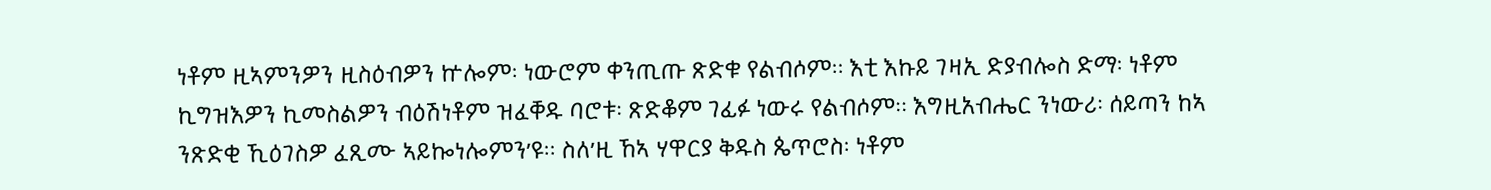ነቶም ዚኣምንዎን ዚስዕብዎን ኵሎም፡ ነውሮም ቀንጢጡ ጽድቁ የልብሶም። እቲ እኩይ ገዛኢ ድያብሎስ ድማ፡ ነቶም ኪግዝእዎን ኪመስልዎን ብዕሽነቶም ዝፈቐዱ ባሮቱ፡ ጽድቆም ገፊፉ ነውሩ የልብሶም። እግዚአብሔር ንነውሪ፡ ሰይጣን ከኣ ንጽድቂ ኺዕገስዎ ፈጺሙ ኣይኰነሎምን’ዩ። ስለ’ዚ ኸኣ ሃዋርያ ቅዱስ ጴጥሮስ፡ ነቶም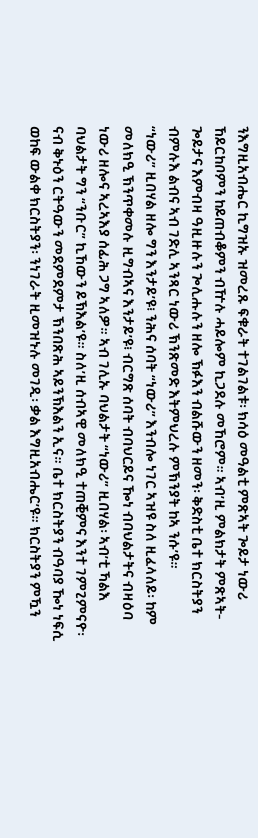ንእግዚአብሔር ኪግዝኡ ዝመረጹ ፍቁራት ተገልገልቱ፡ ክሳዕ መዓልቲ ምጽኣት ጐይታ ነውሪ ኸይርከቦምን ከይጠብቆምን ብዅሉ ሓይሎም ኪጋደሉ መኸሮም። ኣብ’ዚ ምልክታት ምጽኣት-ጐይታና እምብዛ ዓዚዙሉን ጐሊሑሉን ዘሎ ኽፉእን ብልሹውን ዘመን፡ ቅድስቲ ቤተ ክርስትያን ብምሉእ ልብና ኣብ ገድሊ ኣንጻር ነውሪ ኽንጽመድ እትምህረሉ ምኽንያት ከኣ ንሱ’ዩ።
“ነውሪ” ዚበሃል ዘሎ ግን እንታይ’ዩ፧ ንሕና ሰባት “ነውሪ” እንብሎ ነገር ኣዝዩ ስለ ዚፈላለይ፡ ከም መለክዒ ኽንጥቀመሉ ዚግብኣና እንታይ’ዩ፧ ብርግጽ ሰባት ብባህርይና ዀነ ብባህልታትና ብዛዕባ ነውሪ ዘሎና ኣረኣእያ ሰፊሕ ጋግ ኣለዎ። ኣብ ገሊኡ ባህልታት “ነውሪ” ዚበሃል፡ ኣብ’ቲ ኻልእ ባህልታት ግን “ንቡር” ኪኸውን ይኽእል’ዩ። ስለ’ዚ ሰብኣዊ መለክዒ ተጠቒምና እንተ ገምጊምናዮ፡ ናብ ቅኑዕን ርትዓውን መደምደምታ ኽንበጽሕ ኣይንኽእልን ኢና። ቤተ ክርስትያን ብዓባያ ዀነ ነፍሲ ወከፍ ውልቀ ክርስትያን፡ ንነገራት ዚመዝኑሉ መገዲ፡ ቃል እግዚአብሔር’ዩ። ክርስትያን ምዃን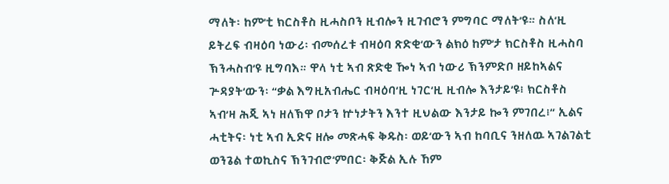ማለት፡ ከም’ቲ ክርስቶስ ዚሓስቦን ዚብሎን ዚገብሮን ምግባር ማለት’ዩ። ስለ’ዚ ይትረፍ ብዛዕባ ነውሪ፡ ብመሰረቱ ብዛዕባ ጽድቂ’ውን ልክዕ ከም’ታ ክርስቶስ ዚሓስባ ኽንሓስብ’ዩ ዚግባእ። ዋላ ነቲ ኣብ ጽድቂ ዀነ ኣብ ነውሪ ኽንምድቦ ዘይከኣልና ጕዳያት’ውን፡ “ቃል እግዚአብሔር ብዛዕባ’ዚ ነገር’ዚ ዚብሎ እንታይ’ዩ፧ ክርስቶስ ኣብ’ዛ ሕጂ ኣነ ዘለኽዋ ቦታን ኵነታትን እንተ ዚህልው እንታይ ኰን ምገበረ፧” ኢልና ሓቲትና፡ ነቲ ኣብ ኢድና ዘሎ መጽሓፍ ቅዱስ፡ ወይ’ውን ኣብ ከባቢና ንዘለዉ ኣገልገልቲ ወንጌል ተወኪስና ኽንገብሮ’ምበር፡ ቅጅል ኢሉ ኸም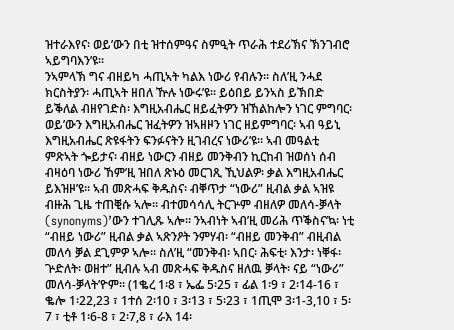ዝተራእየና፡ ወይ’ውን በቲ ዝተሰምዓና ስምዒት ጥራሕ ተደሪኽና ኽንገብሮ ኣይግባእን’ዩ።
ንኣምላኽ ግና ብዘይካ ሓጢኣት ካልእ ነውሪ የብሉን። ስለ’ዚ ንሓደ ክርስትያን፡ ሓጢኣት ዘበለ ዅሉ ነውሩ’ዩ። ይዕበይ ይንኣስ ይኽበድ ይቕለል ብዘየገድስ፡ እግዚአብሔር ዘይፈትዎን ዝኸልከሎን ነገር ምግባር፡ ወይ’ውን እግዚአብሔር ዝፈትዎን ዝኣዘዞን ነገር ዘይምግባር፡ ኣብ ዓይኒ እግዚአብሔር ጽዩፋትን ፍንፉናትን ዚገብረና ነውሪ’ዩ። ኣብ መዓልቲ ምጽኣት ጐይታና፡ ብዘይ ነውርን ብዘይ መንቅብን ኪርከብ ዝወሰነ ሰብ ብዛዕባ ነውሪ ኸም’ዚ ዝበለ ጽኑዕ መርገጺ ኺህልዎ፡ ቃል እግዚአብሔር ይእዝዞ’ዩ። ኣብ መጽሓፍ ቅዱስና፡ ብቐጥታ “ነውሪ” ዚብል ቃል ኣዝዩ ብዙሕ ጊዜ ተጠቒሱ ኣሎ። ብተመሳሳሊ ትርጕም ብዘለዎ መለሳ-ቓላት (synonyms)’ውን ተገሊጹ ኣሎ። ንኣብነት ኣብ’ዚ መሪሕ ጥቕስና’ኳ፡ ነቲ “ብዘይ ነውሪ” ዚብል ቃል ኣጽንዖት ንምሃብ፡ “ብዘይ መንቅብ” ብዚብል መለሳ ቓል ደጊምዎ ኣሎ። ስለ’ዚ “መንቅብ፡ ኣበር፡ ሕፍቲ፡ እንታ፡ ነቐፋ፡ ጕድለት፡ ወዘተ” ዚብሉ ኣብ መጽሓፍ ቅዱስና ዘለዉ ቓላት፡ ናይ “ነውሪ” መለሳ-ቓላት’ዮም። (1ቈረ 1፡8 ፣ ኤፌ 5፡25 ፣ ፊል 1፡9 ፣ 2፡14-16 ፣ ቈሎ 1፡22,23 ፣ 1ተሰ 2፡10 ፣ 3፡13 ፣ 5፡23 ፣ 1ጢሞ 3፡1-3,10 ፣ 5፡7 ፣ ቲቶ 1፡6-8 ፣ 2፡7,8 ፣ ራእ 14፡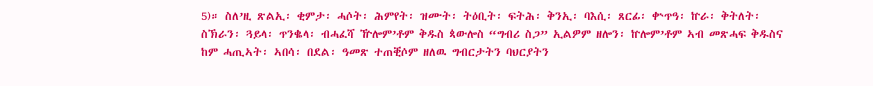5)። ስለ’ዚ ጽልኢ፡ ቂምታ፡ ሓሶት፡ ሕምየት፡ ዝሙት፡ ትዕቢት፡ ፍትሕ፡ ቅንኢ፡ ባእሲ፡ ጸርፊ፡ ቍጥዓ፡ ኵራ፡ ቅትለት፡ ስኽራን፡ ጓይላ፡ ጥንቈላ፡ ብሓፈሻ ዅሎም’ቶም ቅዱስ ጳውሎስ “ግብሪ ስጋ” ኢልዎም ዘሎን፡ ኵሎም’ቶም ኣብ መጽሓፍ ቅዱስና ከም ሓጢኣት፡ ኣበሳ፡ በደል፡ ዓመጽ ተጠቒሶም ዘለዉ ግብርታትን ባህርያትን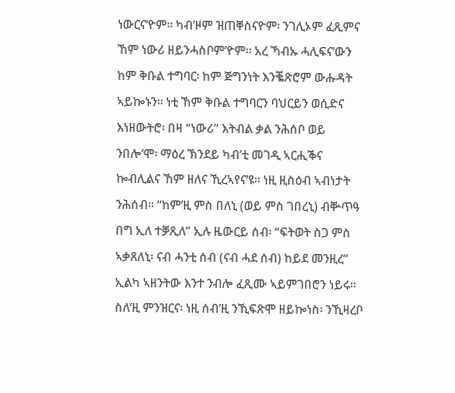ነውርና’ዮም። ካብ’ዞም ዝጠቐስናዮም፡ ንገሊኦም ፈጺምና ኸም ነውሪ ዘይንሓስቦም’ዮም። አረ ኻብኡ ሓሊፍና’ውን ከም ቅቡል ተግባር፡ ከም ጅግንነት እንቘጽሮም ውሑዳት ኣይኰኑን። ነቲ ኸም ቅቡል ተግባርን ባህርይን ወሲድና እነዘውትሮ፡ በዛ “ነውሪ” እትብል ቃል ንሕሰቦ ወይ ንበሎ’ሞ፡ ማዕረ ኽንደይ ካብ’ቲ መገዲ ኣርሒቕና ኰብሊልና ኸም ዘለና ኺረኣየና’ዩ። ነዚ ዚስዕብ ኣብነታት ንሕሰብ። “ከም’ዚ ምስ በለኒ (ወይ ምስ ገበረኒ) ብቝጥዓ በግ ኢለ ተቓጺለ” ኢሉ ዜውርይ ሰብ፡ “ፍትወት ስጋ ምስ ኣቃጸለኒ፡ ናብ ሓንቲ ሰብ (ናብ ሓደ ሰብ) ከይደ መንዚረ” ኢልካ ኣዘንትው እንተ ንብሎ ፈጺሙ ኣይምገበሮን ነይሩ። ስለ’ዚ ምንዝርና፡ ነዚ ሰብ’ዚ ንኺፍጽሞ ዘይኰነስ፡ ንኺዛረቦ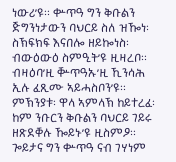ነውሪ’ዩ። ቍጥዓ ግን ቅቡልን ጅግንነታውን ባህርይ ስለ ዝዀነ፡ ስኽፍክፍ እናበሎ ዘይኰነስ፡ ብውዕውዕ ስምዒት’ዩ ዚዛረቦ። ብዛዕባ’ዚ ቝጥዓኡ’ዚ ኺንሳሕ ኢሉ ፈጺሙ ኣይሓስቦን’ዩ። ምኽንያቱ፡ ዋላ ኣምላኽ ከይተረፈ፡ ከም ንቡርን ቅቡልን ባህርይ ገይሩ ዘጽደቐሉ ዀይኑ’ዩ ዚስምዖ። ጐይታና ግን ቍጥዓ ናብ ገሃነም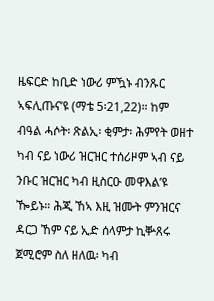ዜፍርድ ከቢድ ነውሪ ምዃኑ ብንጹር ኣፍሊጡና’ዩ (ማቴ 5፡21,22)። ከም ብዓል ሓሶት፡ ጽልኢ፡ ቂምታ፡ ሕምየት ወዘተ ካብ ናይ ነውሪ ዝርዝር ተሰሪዞም ኣብ ናይ ንቡር ዝርዝር ካብ ዚስርዑ መዋእል’ዩ ዀይኑ። ሕጂ ኸኣ እዚ ዝሙት ምንዝርና ዳርጋ ኸም ናይ ኢድ ሰላምታ ኪቝጸሩ ጀሚሮም ስለ ዘለዉ፡ ካብ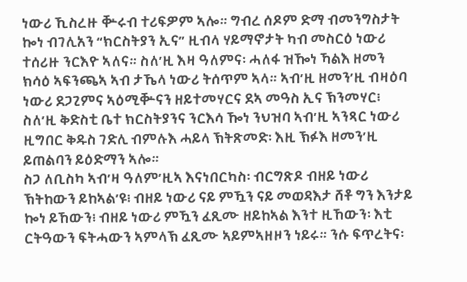ነውሪ ኺስረዙ ቝሩብ ተሪፍዎም ኣሎ። ግብረ ሰዶም ድማ ብመንግስታት ኰነ ብገሊአን “ክርስትያን ኢና” ዚብላ ሃይማኖታት ካብ መስርዕ ነውሪ ተሰሪዙ ንርእዮ ኣለና። ስለ’ዚ እዛ ዓለምና፡ ሓለፋ ዝዀነ ኻልእ ዘመን ክሳዕ ኣፍንጫኣ ኣብ ታኼላ ነውሪ ትሰጥም ኣላ። ኣብ’ዚ ዘመን’ዚ ብዛዕባ ነውሪ ደጋጊምና ኣዕሚቝናን ዘይተመሃርና ደኣ መዓስ ኢና ኽንመሃር፧ ስለ’ዚ ቅድስቲ ቤተ ክርስትያንና ንርእሳ ዀነ ንህዝባ ኣብ’ዚ ኣንጻር ነውሪ ዚግበር ቅዱስ ገድሊ ብምሉእ ሓይላ ኽትጽመድ፡ እዚ ኽፉእ ዘመን’ዚ ይጠልባን ይዕድማን ኣሎ።
ስጋ ለቢስካ ኣብ’ዛ ዓለም’ዚኣ እናነበርካስ፡ ብርግጽዶ ብዘይ ነውሪ ኽትከውን ይከኣል’ዩ፧ ብዘይ ነውሪ ናይ ምዃን ናይ መወዳእታ ሸቶ ግን እንታይ ኰነ ይኸውን፧ ብዘይ ነውሪ ምዃን ፈጺሙ ዘይከኣል እንተ ዚኸውን፡ እቲ ርትዓውን ፍትሓውን ኣምላኽ ፈጺሙ ኣይምኣዘዞን ነይሩ። ንሱ ፍጥረትና፡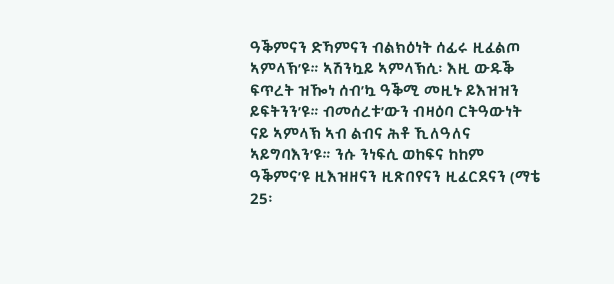ዓቕምናን ድኻምናን ብልክዕነት ሰፊሩ ዚፈልጦ ኣምላኽ’ዩ። ኣሽንኳይ ኣምላኽሲ፡ እዚ ውዱቕ ፍጥረት ዝዀነ ሰብ’ኳ ዓቕሚ መዚኑ ይእዝዝን ይፍትንን’ዩ። ብመሰረቱ’ውን ብዛዕባ ርትዓውነት ናይ ኣምላኽ ኣብ ልብና ሕቶ ኺለዓለና ኣይግባእን’ዩ። ንሱ ንነፍሲ ወከፍና ከከም ዓቕምና’ዩ ዚእዝዘናን ዚጽበየናን ዚፈርደናን (ማቴ 25፡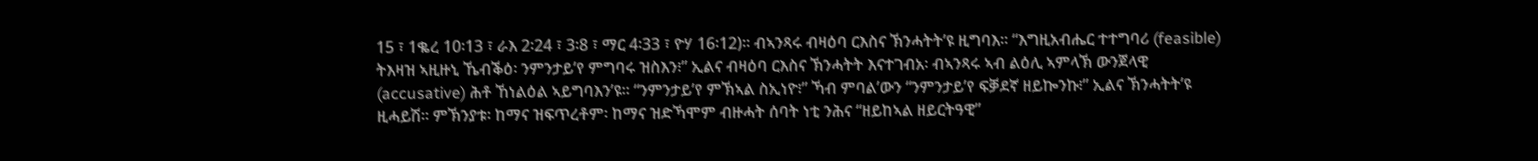15 ፣ 1ቈረ 10፡13 ፣ ራእ 2፡24 ፣ 3፡8 ፣ ማር 4፡33 ፣ ዮሃ 16፡12)። ብኣንጻሩ ብዛዕባ ርእስና ኽንሓትት’ዩ ዚግባእ። “እግዚአብሔር ተተግባሪ (feasible) ትእዛዝ ኣዚዙኒ ኼብቕዕ፡ ንምንታይ’የ ምግባሩ ዝስእን፧” ኢልና ብዛዕባ ርእስና ኽንሓትት እናተገብአ፡ ብኣንጻሩ ኣብ ልዕሊ ኣምላኽ ውንጀላዊ (accusative) ሕቶ ኸነልዕል ኣይግባእን’ዩ። “ንምንታይ’የ ምኽኣል ስኢነዮ፧” ኻብ ምባል’ውን “ንምንታይ’የ ፍቓደኛ ዘይኰንኩ፧” ኢልና ኽንሓትት’ዩ ዚሓይሽ። ምኽንያቱ፡ ከማና ዝፍጥረቶም፡ ከማና ዝድኻሞም ብዙሓት ሰባት ነቲ ንሕና “ዘይከኣል ዘይርትዓዊ”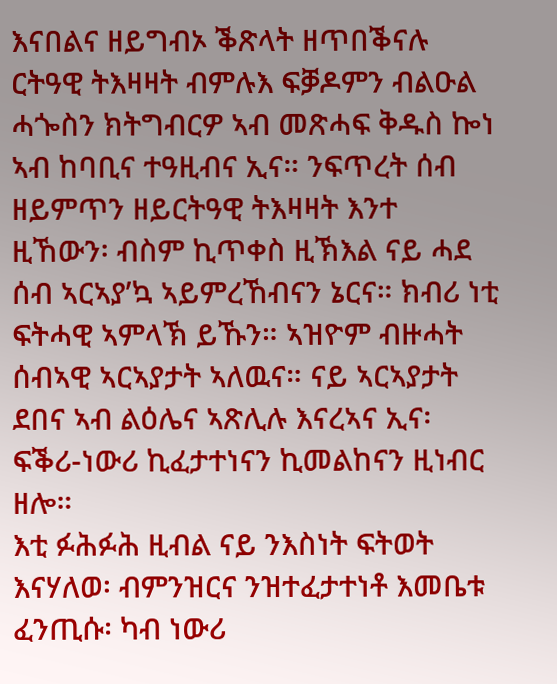እናበልና ዘይግብኦ ቕጽላት ዘጥበቕናሉ ርትዓዊ ትእዛዛት ብምሉእ ፍቓዶምን ብልዑል ሓጐስን ክትግብርዎ ኣብ መጽሓፍ ቅዱስ ኰነ ኣብ ከባቢና ተዓዚብና ኢና። ንፍጥረት ሰብ ዘይምጥን ዘይርትዓዊ ትእዛዛት እንተ ዚኸውን፡ ብስም ኪጥቀስ ዚኽእል ናይ ሓደ ሰብ ኣርኣያ’ኳ ኣይምረኸብናን ኔርና። ክብሪ ነቲ ፍትሓዊ ኣምላኽ ይኹን። ኣዝዮም ብዙሓት ሰብኣዊ ኣርኣያታት ኣለዉና። ናይ ኣርኣያታት ደበና ኣብ ልዕሌና ኣጽሊሉ እናረኣና ኢና፡ ፍቕሪ-ነውሪ ኪፈታተነናን ኪመልከናን ዚነብር ዘሎ።
እቲ ፉሕፉሕ ዚብል ናይ ንእስነት ፍትወት እናሃለወ፡ ብምንዝርና ንዝተፈታተነቶ እመቤቱ ፈንጢሱ፡ ካብ ነውሪ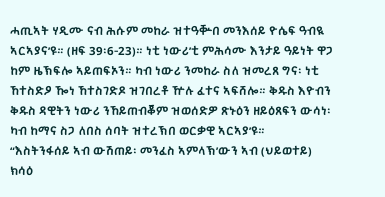ሓጢኣት ሃዲሙ ናብ ሕሱም መከራ ዝተዓቝበ መንእሰይ ዮሴፍ ዓብዪ ኣርኣያና’ዩ። (ዘፍ 39፡6-23)። ነቲ ነውሪ’ቲ ምሕሳሙ እንታይ ዓይነት ዋጋ ከም ዜኽፍሎ ኣይጠፍኦን። ካብ ነውሪ ንመከራ ስለ ዝመረጸ ግና፡ ነቲ ኸተስድዖ ዀነ ኸተስገድዶ ዝገበረቶ ዅሉ ፈተና ኣፍሸሎ። ቅዱስ እዮብን ቅዱስ ዳዊትን ነውሪ ንኸይጠብቖም ዝወሰድዎ ጽኑዕን ዘይዕጸፍን ውሳነ፡ ካብ ከማና ስጋ ለበስ ሰባት ዝተረኽበ ወርቃዊ ኣርኣያ’ዩ።
“እስትንፋሰይ ኣብ ውሽጠይ፡ መንፈስ ኣምላኽ’ውን ኣብ (ህይወተይ) ክሳዕ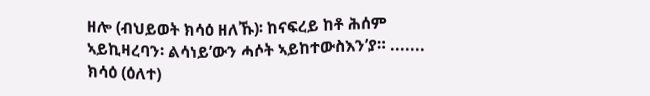ዘሎ (ብህይወት ክሳዕ ዘለኹ)፡ ከናፍረይ ከቶ ሕሰም ኣይኪዛረባን፡ ልሳነይ’ውን ሓሶት ኣይከተውስእን’ያ። ....... ክሳዕ (ዕለተ)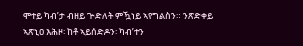ሞተይ ካብ’ታ ብዘይ ጕድለት ምዃነይ ኣየግልስን። ንጽድቀይ ኣጽኒዐ እሕዞ፡ ከቶ ኣይሰድዶን፡ ካብ’ተን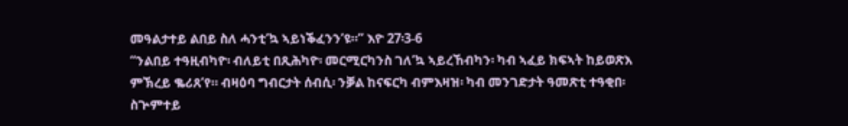መዓልታተይ ልበይ ስለ ሓንቲ’ኳ ኣይነቕፈንን’ዩ።” እዮ 27፡3-6
“ንልበይ ተዓዚብካዮ፡ ብለይቲ በጺሕካዮ፡ መርሚርካንስ ገለ’ኳ ኣይረኸብካን፡ ካብ ኣፈይ ክፍኣት ከይወጽእ ምኽረይ ቈሪጸ’የ። ብዛዕባ ግብርታት ሰብሲ፡ ንቓል ከናፍርካ ብምእዛዝ፡ ካብ መንገድታት ዓመጽቲ ተዓቂበ፡ ስጕምተይ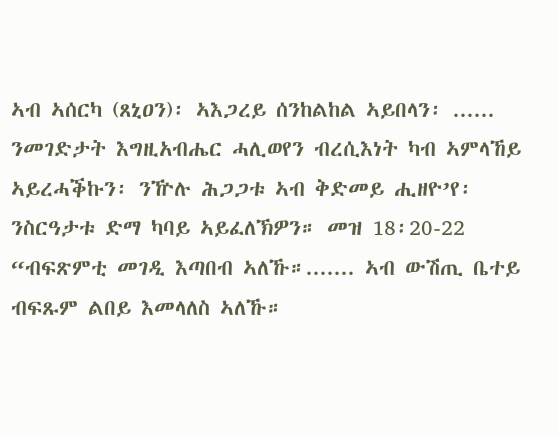ኣብ ኣሰርካ (ጸኒዐን)፡ ኣእጋረይ ሰንከልከል ኣይበላን፡ ...... ንመገድታት እግዚአብሔር ሓሊወየን ብረሲእነት ካብ ኣምላኸይ ኣይረሓቕኩን፡ ንዅሉ ሕጋጋቱ ኣብ ቅድመይ ሒዘዮ’የ፡ ንስርዓታቱ ድማ ካባይ ኣይፈለኽዎን። መዝ 18፡20-22
“ብፍጽምቲ መገዲ እጣበብ ኣለኹ።....... ኣብ ውሽጢ ቤተይ ብፍጹም ልበይ እመላለስ ኣለኹ።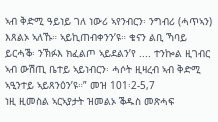ኣብ ቅድሚ ዓይነይ ገለ ነውሪ ኣየንብርን፡ ንግብሪ (ሓጥኣን) እጸልኦ ኣለኹ። ኣይኪጠብቀንን’ዩ። ቄናን ልቢ ኻባይ ይርሓቕ፡ ንኽፉእ ክፈልጦ ኣይደልን’የ .... ተንኰል ዚገብር ኣብ ውሽጢ ቤተይ ኣይነብርን፡ ሓሶት ዚዛረብ ኣብ ቅድሚ ኣዒንተይ ኣይጸንዕን’ዩ።” መዝ 101፡2-5,7
ነዚ ዚመስል ኣርኣያታት ዝመልኦ ቕዱስ መጽሓፍ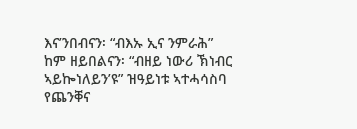እና’ንበብናን፡ “ብእኡ ኢና ንምራሕ” ከም ዘይበልናን፡ “ብዘይ ነውሪ ኽነብር ኣይኰነለይን’ዩ” ዝዓይነቱ ኣተሓሳስባ የጨንቐና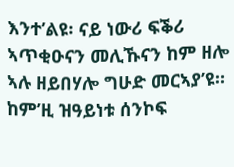እንተ’ልዩ፡ ናይ ነውሪ ፍቕሪ ኣጥቂዑናን መሊኹናን ከም ዘሎ ኣሉ ዘይበሃሎ ግሁድ መርኣያ’ዩ። ከም’ዚ ዝዓይነቱ ሰንኮፍ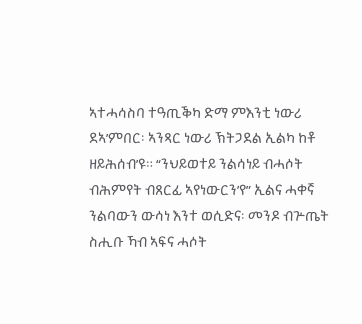ኣተሓሳስባ ተዓጢቕካ ድማ ምእንቲ ነውሪ ደኣ’ምበር፡ ኣንጻር ነውሪ ኽትጋደል ኢልካ ከቶ ዘይሕሰብ’ዩ። “ንህይወተይ ንልሳነይ ብሓሶት ብሕምየት ብጸርፊ ኣየነውርን’የ” ኢልና ሓቀኛ ንልባውን ውሳነ እንተ ወሲድና፡ መንዶ ብጕጤት ስሒቡ ኻብ ኣፍና ሓሶት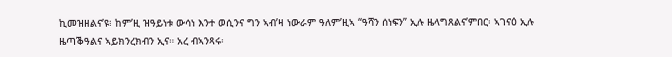ኪመዝዘልና’ዩ፧ ከም’ዚ ዝዓይነቱ ውሳነ እንተ ወሲንና ግን ኣብ’ዛ ነውራም ዓለም’ዚኣ “ዓሻን ሰነፍን” ኢሉ ዜላግጸልና’ምበር፡ ኣገናዕ ኢሉ ዜጣቕዓልና ኣይክንረክብን ኢና። አረ ብኣንጻሩ፡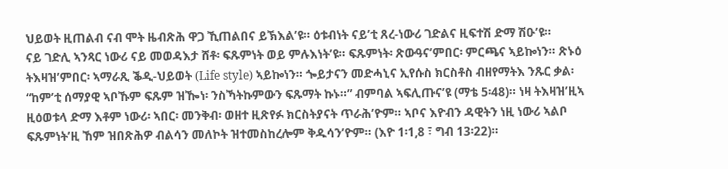ህይወት ዚጠልብ ናብ ሞት ዜብጽሕ ዋጋ ኺጠልበና ይኽእል’ዩ። ዕቱብነት ናይ’ቲ ጸረ-ነውሪ ገድልና ዚፍተሽ ድማ ሽዑ’ዩ።
ናይ ገድሊ ኣንጻር ነውሪ ናይ መወዳእታ ሸቶ፡ ፍጹምነት ወይ ምሉእነት’ዩ። ፍጹምነት፡ ጽውዓና’ምበር፡ ምርጫና ኣይኰነን። ጽኑዕ ትእዛዝ’ምበር፡ ኣማራጺ ቕዲ-ህይወት (Life style) ኣይኰነን። ጐይታናን መድሓኒና ኢየሱስ ክርስቶስ ብዘየማትእ ንጹር ቃል፡ “ከም’ቲ ሰማያዊ ኣቦኹም ፍጹም ዝዀነ፡ ንስኻትኩምውን ፍጹማት ኩኑ።” ብምባል ኣፍሊጡና’ዩ (ማቴ 5፡48)። ነዛ ትእዛዝ’ዚኣ ዚዕወቱላ ድማ እቶም ነውሪ፡ ኣበር፡ መንቅብ፡ ወዘተ ዚጽየፉ ክርስትያናት ጥራሕ’ዮም። ኣቦና እዮብን ዳዊትን ነዚ ነውሪ ኣልቦ ፍጹምነት’ዚ ኸም ዝበጽሕዎ ብልሳን መለኮት ዝተመስከረሎም ቅዱሳን’ዮም። (እዮ 1፡1,8 ፣ ግብ 13፡22)።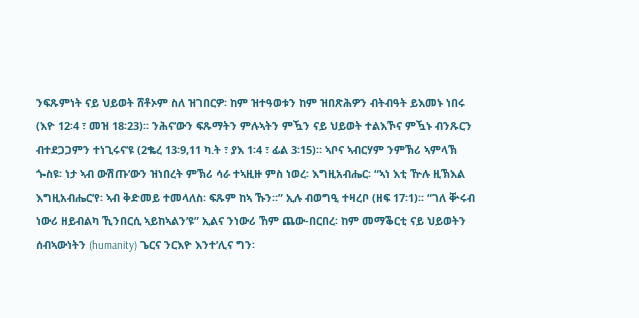ንፍጹምነት ናይ ህይወት ሸቶኦም ስለ ዝገበርዎ፡ ከም ዝተዓወቱን ከም ዝበጽሕዎን ብትብዓት ይእመኑ ነበሩ (እዮ 12፡4 ፣ መዝ 18፡23)። ንሕና’ውን ፍጹማትን ምሉኣትን ምዃን ናይ ህይወት ተልእኾና ምዃኑ ብንጹርን ብተደጋጋምን ተነጊሩና’ዩ (2ቈረ 13፡9,11 ካ.ት ፣ ያእ 1፡4 ፣ ፊል 3፡15)። ኣቦና ኣብርሃም ንምኽሪ ኣምላኽ ጐስዩ፡ ነታ ኣብ ውሽጡ’ውን ዝነበረት ምኽሪ ሳራ ተኣዚዙ ምስ ነወረ፡ እግዚአብሔር፡ “ኣነ እቲ ዅሉ ዚኽእል እግዚአብሔር’የ፡ ኣብ ቅድመይ ተመላለስ፡ ፍጹም ከኣ ኹን።” ኢሉ ብወግዒ ተዛረቦ (ዘፍ 17፡1)። “ገለ ቝሩብ ነውሪ ዘይብልካ ኺንበርሲ ኣይከኣልን’ዩ” ኢልና ንነውሪ ኸም ጨው-በርበረ፡ ከም መማቕርቲ ናይ ህይወትን ሰብኣውነትን (humanity) ጌርና ንርእዮ እንተ’ሊና ግን፡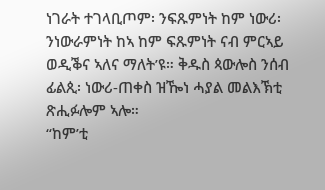ነገራት ተገላቢጦም፡ ንፍጹምነት ከም ነውሪ፡ ንነውራምነት ከኣ ከም ፍጹምነት ናብ ምርኣይ ወዲቕና ኣለና ማለት’ዩ። ቅዱስ ጳውሎስ ንሰብ ፊልጲ፡ ነውሪ-ጠቀስ ዝዀነ ሓያል መልእኽቲ ጽሒፉሎም ኣሎ።
“ከም’ቲ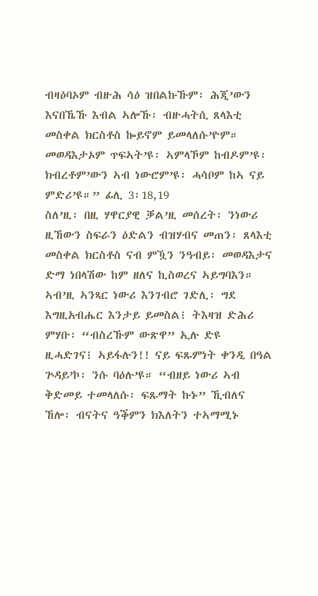ብዛዕባኦም ብዙሕ ሳዕ ዝበልኩኹም፡ ሕጂ’ውን እናበኼኹ እብል ኣሎኹ፡ ብዙሓትሲ ጸላእቲ መስቀል ክርስቶስ ኰይኖም ይመላለሱ’ዮም። መወዳእታኦም ጥፍኣት’ዩ፡ ኣምላኾም ከብዶም’ዩ፡ ክብረቶም’ውን ኣብ ነውሮም’ዩ፡ ሓሳቦም ከኣ ናይ ምድሪ’ዩ።” ፊሊ 3፡18,19
ስለ’ዚ፡ በዚ ሃዋርያዊ ቓል’ዚ መሰረት፡ ንነውሪ ዚኸውን ስፍራን ዕድልን ብዝሃብና መጠን፡ ጸላእቲ መስቀል ክርስቶስ ናብ ምዃን ንዓብይ፡ መወዳእታና ድማ ነበላሽው ከም ዘለና ኪስወረና ኣይግባእን።
ኣብ’ዚ ኣንጻር ነውሪ እንገብሮ ገድሊ፡ ግደ እግዚአብሔር እንታይ ይመስል፧ ትእዛዝ ድሕሪ ምሃቡ፡ “ብስረኹም ውጽዋ” ኢሉ ድዩ ዚሓድገና፧ ኣይፋሉን!! ናይ ፍጹምነት ቀንዲ በዓል ጕዳይ’ኮ፡ ንሱ ባዕሉ’ዩ። “ብዘይ ነውሪ ኣብ ቅድመይ ተመላለሱ፡ ፍጹማት ኩኑ” ኺብለና ኸሎ፡ ብናትና ዓቕምን ክእለትን ተኣማሚኑ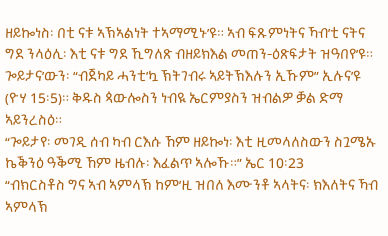ዘይኰነስ፡ በቲ ናቱ ኣኽኣልነት ተኣማሚኑ’ዩ። ኣብ ፍጹምነትና ኻብ’ቲ ናትና ግደ ንላዕሊ፡ እቲ ናቱ ግደ ኺግለጽ ብዘይክእል መጠን-ዕጽፍታት ዝዓበየ’ዩ። ጐይታና’ውን፡ “ብጀካይ ሓንቲ’ኳ ኽትገብሩ ኣይትኽእሉን ኢኹም” ኢሉና’ዩ (ዮሃ 15፡5)። ቅዱስ ጳውሎስን ነብዪ ኤርምያስን ዝብልዎ ቓል ድማ ኣይንረስዕ።
“ጐይታየ፡ መገዲ ሰብ ካብ ርእሱ ኸም ዘይኰነ፡ እቲ ዚመላለስውን ስጓሜኡ ኬቕንዕ ዓቕሚ ኸም ዜብሉ፡ እፈልጥ ኣሎኹ።” ኤር 10፡23
“ብክርስቶስ ግና ኣብ ኣምላኽ ከም’ዚ ዝበለ እሙንቶ ኣላትና፡ ክእለትና ኻብ ኣምላኽ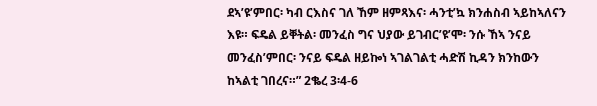ደኣ’ዩ’ምበር፡ ካብ ርእስና ገለ ኸም ዘምጻእና፡ ሓንቲ’ኳ ክንሐስብ ኣይከኣለናን እዩ። ፍዴል ይቐትል፡ መንፈስ ግና ህያው ይገብር’ዩ’ሞ፡ ንሱ ኸኣ ንናይ መንፈስ’ምበር፡ ንናይ ፍዴል ዘይኰነ ኣገልገልቲ ሓድሽ ኪዳን ክንከውን ከኣልቲ ገበረና።” 2ቈረ 3፡4-6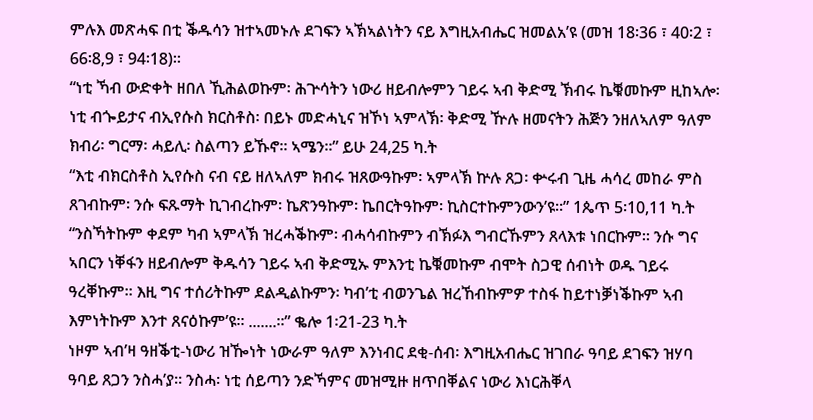ምሉእ መጽሓፍ በቲ ቕዱሳን ዝተኣመኑሉ ደገፍን ኣኽኣልነትን ናይ እግዚአብሔር ዝመልአ’ዩ (መዝ 18፡36 ፣ 40፡2 ፣ 66፡8,9 ፣ 94፡18)።
“ነቲ ኻብ ውድቀት ዘበለ ኺሕልወኩም፡ ሕጕሳትን ነውሪ ዘይብሎምን ገይሩ ኣብ ቅድሚ ኽብሩ ኬቑመኩም ዚከኣሎ፡ ነቲ ብጐይታና ብኢየሱስ ክርስቶስ፡ በይኑ መድሓኒና ዝኾነ ኣምላኽ፡ ቅድሚ ዅሉ ዘመናትን ሕጅን ንዘለኣለም ዓለም ክብሪ፡ ግርማ፡ ሓይሊ፡ ስልጣን ይኹኖ። ኣሜን።” ይሁ 24,25 ካ.ት
“እቲ ብክርስቶስ ኢየሱስ ናብ ናይ ዘለኣለም ክብሩ ዝጸውዓኩም፡ ኣምላኽ ኵሉ ጸጋ፡ ቍሩብ ጊዜ ሓሳረ መከራ ምስ ጸገብኩም፡ ንሱ ፍጹማት ኪገብረኩም፡ ኬጽንዓኩም፡ ኬበርትዓኩም፡ ኪስርተኩምንውን’ዩ።” 1ጴጥ 5፡10,11 ካ.ት
“ንስኻትኩም ቀደም ካብ ኣምላኽ ዝረሓቕኩም፡ ብሓሳብኩምን ብኽፉእ ግብርኹምን ጸላእቱ ነበርኩም። ንሱ ግና ኣበርን ነቐፋን ዘይብሎም ቅዱሳን ገይሩ ኣብ ቅድሚኡ ምእንቲ ኬቑመኩም ብሞት ስጋዊ ሰብነት ወዱ ገይሩ ዓረቐኩም። እዚ ግና ተሰሪትኩም ደልዲልኩምን፡ ካብ’ቲ ብወንጌል ዝረኸብኩምዎ ተስፋ ከይተነቓነቕኩም ኣብ እምነትኩም እንተ ጸናዕኩም’ዩ። .......።” ቈሎ 1፡21-23 ካ.ት
ነዞም ኣብ’ዛ ዓዘቕቲ-ነውሪ ዝዀነት ነውራም ዓለም እንነብር ደቂ-ሰብ፡ እግዚአብሔር ዝገበራ ዓባይ ደገፍን ዝሃባ ዓባይ ጸጋን ንስሓ’ያ። ንስሓ፡ ነቲ ሰይጣን ንድኻምና መዝሚዙ ዘጥበቐልና ነውሪ እነርሕቐላ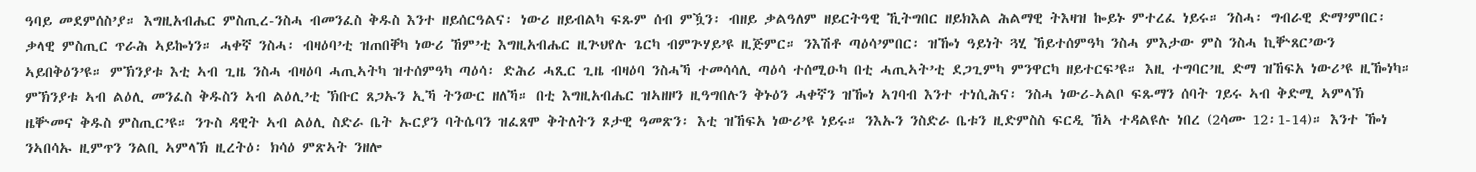ዓባይ መደምሰስ’ያ። እግዚአብሔር ምስጢረ-ንስሓ ብመንፈስ ቅዱስ እንተ ዘይሰርዓልና፡ ነውሪ ዘይብልካ ፍጹም ሰብ ምዃን፡ ብዘይ ቃልዓለም ዘይርትዓዊ ኺትግበር ዘይክእል ሕልማዊ ትእዛዝ ኰይኑ ምተረፈ ነይሩ። ንስሓ፡ ግብራዊ ድማ’ምበር፡ ቃላዊ ምስጢር ጥራሕ ኣይኰነን። ሓቀኛ ንስሓ፡ ብዛዕባ’ቲ ዝጠበቐካ ነውሪ ኸም’ቲ እግዚአብሔር ዚጕህየሉ ጌርካ ብምጕሃይ’ዩ ዚጅምር። ንእሽቶ ጣዕሳ’ምበር፡ ዝዀነ ዓይነት ጓሂ ኸይተሰምዓካ ንስሓ ምእታው ምስ ንስሓ ኪቝጸር’ውን ኣይበቅዕን’ዩ። ምኽንያቱ እቲ ኣብ ጊዜ ንስሓ ብዛዕባ ሓጢኣትካ ዝተሰምዓካ ጣዕሳ፡ ድሕሪ ሓጺር ጊዜ ብዛዕባ ንስሓኻ ተመሳሳሊ ጣዕሳ ተሰሚዑካ በቲ ሓጢኣት’ቲ ደጋጊምካ ምንዋርካ ዘይተርፍ’ዩ። እዚ ተግባር’ዚ ድማ ዝኸፍአ ነውሪ’ዩ ዚዀነካ። ምኽንያቱ ኣብ ልዕሊ መንፈስ ቅዱስን ኣብ ልዕሊ’ቲ ኽቡር ጸጋኡን ኢኻ ትንውር ዘለኻ። በቲ እግዚአብሔር ዝኣዘዞን ዚዓግበሉን ቅኑዕን ሓቀኛን ዝዀነ ኣገባብ እንተ ተነሲሕና፡ ንስሓ ነውሪ-ኣልቦ ፍጹማን ሰባት ገይሩ ኣብ ቅድሚ ኣምላኽ ዜቝመና ቅዱስ ምስጢር’ዩ። ንጉስ ዳዊት ኣብ ልዕሊ ስድራ ቤት ኡርያን ባትሴባን ዝፈጸሞ ቅትለትን ጾታዊ ዓመጽን፡ እቲ ዝኸፍአ ነውሪ’ዩ ነይሩ። ንእኡን ንስድራ ቤቱን ዚድምስስ ፍርዲ ኸኣ ተዳልዩሉ ነበረ (2ሳሙ 12፡1-14)። እንተ ዀነ ንኣበሳኡ ዚምጥን ንልቢ ኣምላኽ ዚረትዕ፡ ክሳዕ ምጽኣት ንዘሎ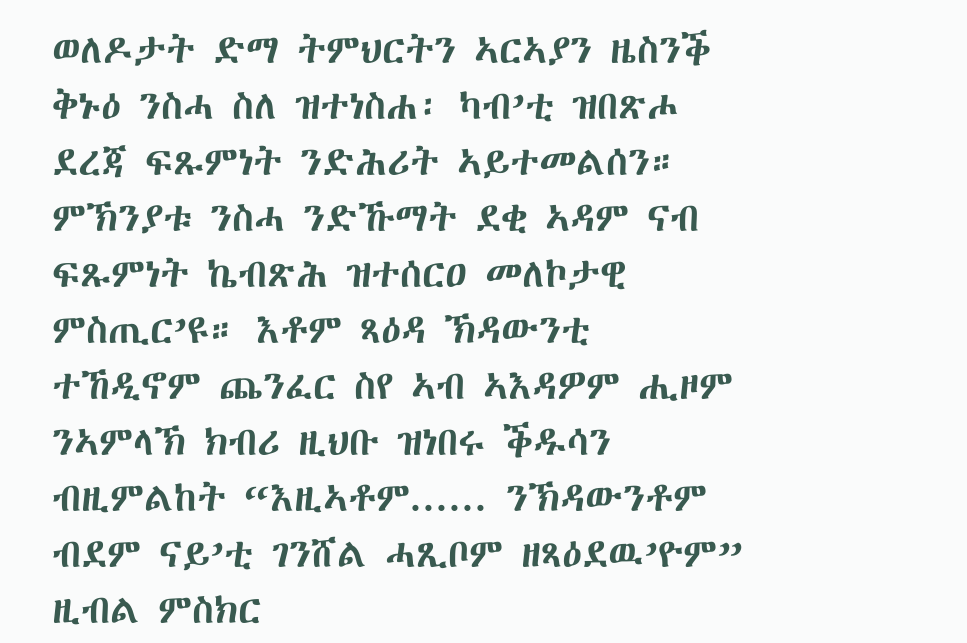ወለዶታት ድማ ትምህርትን ኣርኣያን ዜስንቕ ቅኑዕ ንስሓ ስለ ዝተነስሐ፡ ካብ’ቲ ዝበጽሖ ደረጃ ፍጹምነት ንድሕሪት ኣይተመልሰን። ምኽንያቱ ንስሓ ንድኹማት ደቂ ኣዳም ናብ ፍጹምነት ኬብጽሕ ዝተሰርዐ መለኮታዊ ምስጢር’ዩ። እቶም ጻዕዳ ኽዳውንቲ ተኸዲኖም ጨንፈር ስየ ኣብ ኣእዳዎም ሒዞም ንኣምላኽ ክብሪ ዚህቡ ዝነበሩ ቕዱሳን ብዚምልከት “እዚኣቶም...... ንኽዳውንቶም ብደም ናይ’ቲ ገንሸል ሓጺቦም ዘጻዕደዉ’ዮም” ዚብል ምስክር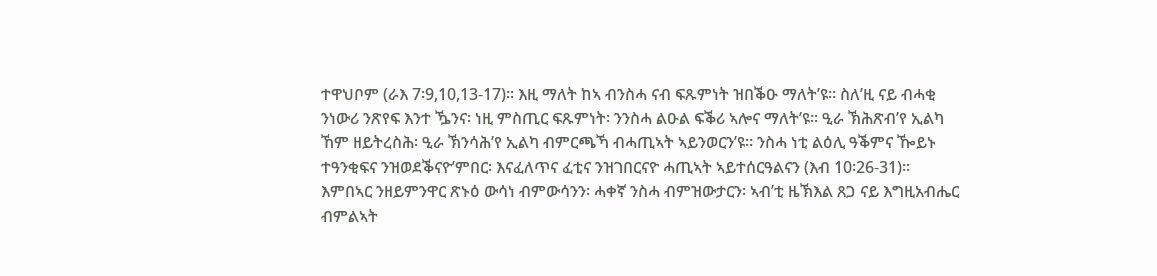ተዋህቦም (ራእ 7፡9,10,13-17)። እዚ ማለት ከኣ ብንስሓ ናብ ፍጹምነት ዝበቕዑ ማለት’ዩ። ስለ’ዚ ናይ ብሓቂ ንነውሪ ንጽየፍ እንተ ዄንና፡ ነዚ ምስጢር ፍጹምነት፡ ንንስሓ ልዑል ፍቕሪ ኣሎና ማለት’ዩ። ዒራ ኽሕጽብ’የ ኢልካ ኸም ዘይትረስሕ፡ ዒራ ኽንሳሕ’የ ኢልካ ብምርጫኻ ብሓጢኣት ኣይንወርን’ዩ። ንስሓ ነቲ ልዕሊ ዓቕምና ዀይኑ ተዓንቂፍና ንዝወደቕናዮ’ምበር፡ እናፈለጥና ፈቲና ንዝገበርናዮ ሓጢኣት ኣይተሰርዓልናን (እብ 10፡26-31)።
እምበኣር ንዘይምንዋር ጽኑዕ ውሳነ ብምውሳንን፡ ሓቀኛ ንስሓ ብምዝውታርን፡ ኣብ’ቲ ዜኽእል ጸጋ ናይ እግዚአብሔር ብምልኣት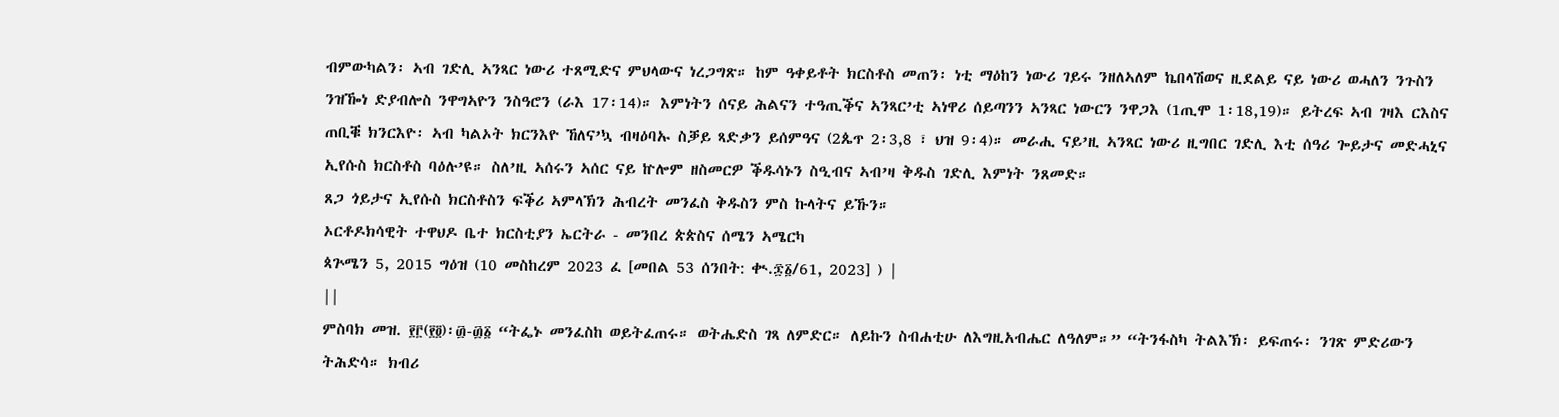ብምውካልን፡ ኣብ ገድሊ ኣንጻር ነውሪ ተጸሚድና ምህላውና ነረጋግጽ። ከም ዓቀይቶት ክርስቶስ መጠን፡ ነቲ ማዕከን ነውሪ ገይሩ ንዘለኣለም ኬበላሽወና ዚደልይ ናይ ነውሪ ወሓለን ንጉስን ንዝዀነ ድያብሎስ ንዋግኣዮን ንስዓሮን (ራእ 17፡14)። እምነትን ሰናይ ሕልናን ተዓጢቕና ኣንጻር’ቲ ኣነዋሪ ሰይጣንን ኣንጻር ነውርን ንዋጋእ (1ጢሞ 1፡18,19)። ይትረፍ ኣብ ገዛእ ርእስና ጠቢቑ ክንርእዮ፡ ኣብ ካልኦት ክርንእዮ ኸለና’ኳ ብዛዕባኡ ስቓይ ጻድቃን ይሰምዓና (2ጴጥ 2፡3,8 ፣ ህዝ 9፡4)። መራሒ ናይ’ዚ ኣንጻር ነውሪ ዚግበር ገድሊ እቲ ሰዓሪ ጐይታና መድሓኒና ኢየሱስ ክርስቶስ ባዕሉ’ዩ። ስለ’ዚ ኣሰሩን ኣሰር ናይ ኵሎም ዘስመርዎ ቕዱሳኑን ስዒብና ኣብ’ዛ ቅዱስ ገድሊ እምነት ንጸመድ።
ጸጋ ጎይታና ኢየሱስ ክርስቶስን ፍቕሪ ኣምላኽን ሕብረት መንፈስ ቅዱስን ምስ ኩላትና ይኹን።
ኦርቶዶክሳዊት ተዋህዶ ቤተ ክርስቲያን ኤርትራ - መንበረ ጵጵስና ሰሜን ኣሜርካ
ጳጕሜን 5, 2015 ግዕዝ (10 መስከረም 2023 ፈ [መበል 53 ሰንበት: ቊ.፷፩/61, 2023] ) |
||
ምስባክ መዝ. ፻፫(፻፬)፡፴-፴፩ “ትፌኑ መንፈስከ ወይትፈጠሩ። ወትሔድስ ገጻ ለምድር። ለይኩን ስብሐቲሁ ለእግዚአብሔር ለዓለም።” “ትንፋስካ ትልእኽ፡ ይፍጠሩ፡ ንገጽ ምድሪውን ትሕድሳ። ክብሪ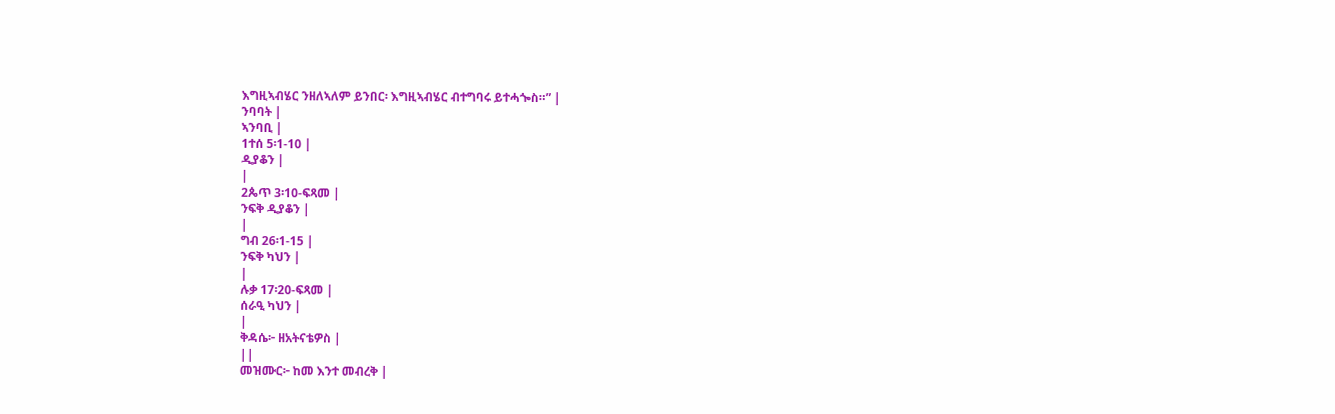እግዚኣብሄር ንዘለኣለም ይንበር፡ እግዚኣብሄር ብተግባሩ ይተሓጐስ።” |
ንባባት |
ኣንባቢ |
1ተሰ 5፡1-10 |
ዲያቆን |
|
2ጴጥ 3፡10-ፍጻመ |
ንፍቅ ዲያቆን |
|
ግብ 26፡1-15 |
ንፍቅ ካህን |
|
ሉቃ 17፡20-ፍጻመ |
ሰራዒ ካህን |
|
ቅዳሴ፦ ዘአትናቴዎስ |
||
መዝሙር፦ ከመ እንተ መብረቅ |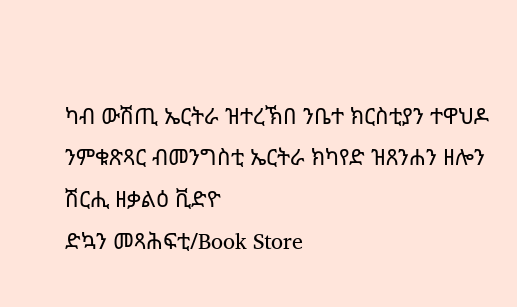ካብ ውሽጢ ኤርትራ ዝተረኽበ ንቤተ ክርስቲያን ተዋህዶ ንምቁጽጻር ብመንግስቲ ኤርትራ ክካየድ ዝጸንሐን ዘሎን ሽርሒ ዘቃልዕ ቪድዮ
ድኳን መጻሕፍቲ/Book Store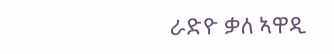ራድዮ ቃለ ኣዋዲ